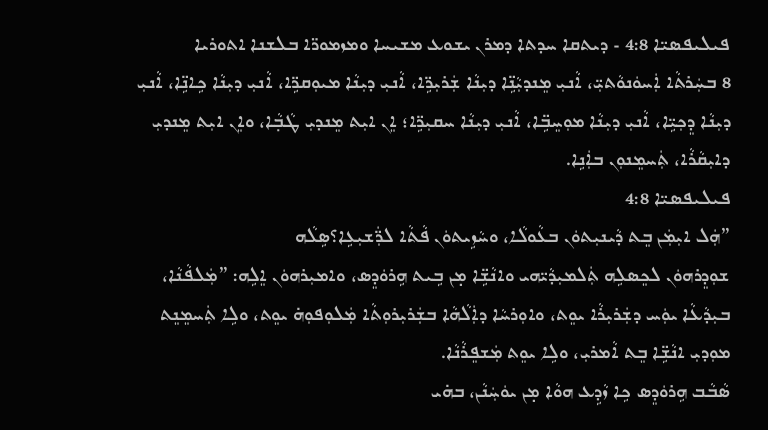ܦܝܠܝܦܣܝ̈ܐ 4:8 - ܕܝܬܩܐ ܚܕܬܐ ܕܡܪܢ ܝܫܘܥ ܡܫܝܚܐ ܘܡܙܡܘܪ̈ܐ ܒܠܫܢܐ ܐܬܘܪܝܐ
8 ܒܚܲܪܬܵ‌ܐ ܐܲܚܘܿܢܘܵܬ‌ܝܼ̈، ܐܵܢܝܼ ܡܸܢܕܝܼܵܢܹ̈ܐ ܕܝܼܢܵܐ ܫܲܪܝܼܪܹ̈ܐ، ܐܵܢܝܼ ܕܝܼܢܵܐ ܡܝܘܼܩܪܹ̈ܐ، ܐܵܢܝܼ ܕܝܼܢܵܐ ܟܹܐܢܹ̈ܐ، ܐܵܢܝܼ ܕܝܼܢܵܐ ܕܸܟ݂ܝܹ̈ܐ، ܐܵܢܝܼ ܕܝܼܢܵܐ ܡܘܼܚܸܒܹ̈ܐ، ܐܵܢܝܼ ܕܝܼܢܵܐ ܚܩܝܼܪܹ̈ܐ؛ ܐܸܢ ܐܝܼܬ ܡܸܢܕܝܼ ܛܵܒ݂ܵܐ، ܘܐܸܢ ܐܝܼܬ ܡܸܢܕܝܼ ܕܐܝܼܩܵܪܵܐ، ܬܲܚܡܸܢܘܼܢ ܒܐܲܢܹܐ.
ܦܝܠܝܦܣܝ̈ܐ 4:8
”ܗܲܠ ܐܝܼܡܲܢ ܒܸܬ ܕܵܝܢܝܼܬܘܿܢ ܒܥܵܘܠܵܐ، ܘܚܵܙܹܝܬܘܿܢ ܦܵܬܵ‌ܐ ܠܪ̈ܲܫܝܼܥܹܐ؟ܣܹܠܵܗ
ܫܘܼܕܸܪܗܘܿܢ ܠܟܸܣܠܹܗ ܬܲܠܡܝܼܕܵܝ̈ܗ‌ܝ ܘܐܢܵܫܹ̈ܐ ܡ̣ܢ ܒܹܝܬ ܗܹܪܘܿܕܸܣ، ܘܐܡܝܼܪܗܘܿܢ ܐܸܠܹܗ: ”ܡܲܠܦܵܢܵܐ، ܒܝܼܕܵܥܵܐ ܝܘܲܚ ܕܫܲܪܝܼܪܵܐ ܝܘܸܬ، ܘܐܘܼܪܚܵܐ ܕܐܲܠܵܗܵܐ ܒܫܲܪܝܼܪܘܼܬܵ‌ܐ ܡܲܠܘܼܦܘܼܗ̇ ܝܘܸܬ، ܘܠܹܐ ܬܲܚܡܸܢܸܬ ܡܘܼܕܝܼ ܐܢܵܫܹ̈ܐ ܒܸܬ ܐܵܡܪܝܼ، ܘܠܹܐ ܝܘܸܬ ܡܲܫܦܸܪܵܢܵܐ.
ܣܵܒܵܒ ܗܹܪܘܿܕܸܣ ܟܹܐ ܙܵܕܹܥ ܗܘܵܐ ܡ̣ܢ ܝܘܿܚܲܢܵܢ، ܒܗ̇ܝ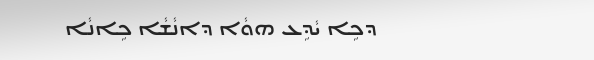ܕܟܹܐ ܝܵܕܹܥ ܗܘܵܐ ܕܐܢܵܫܵܐ ܟܹܐܢܵܐ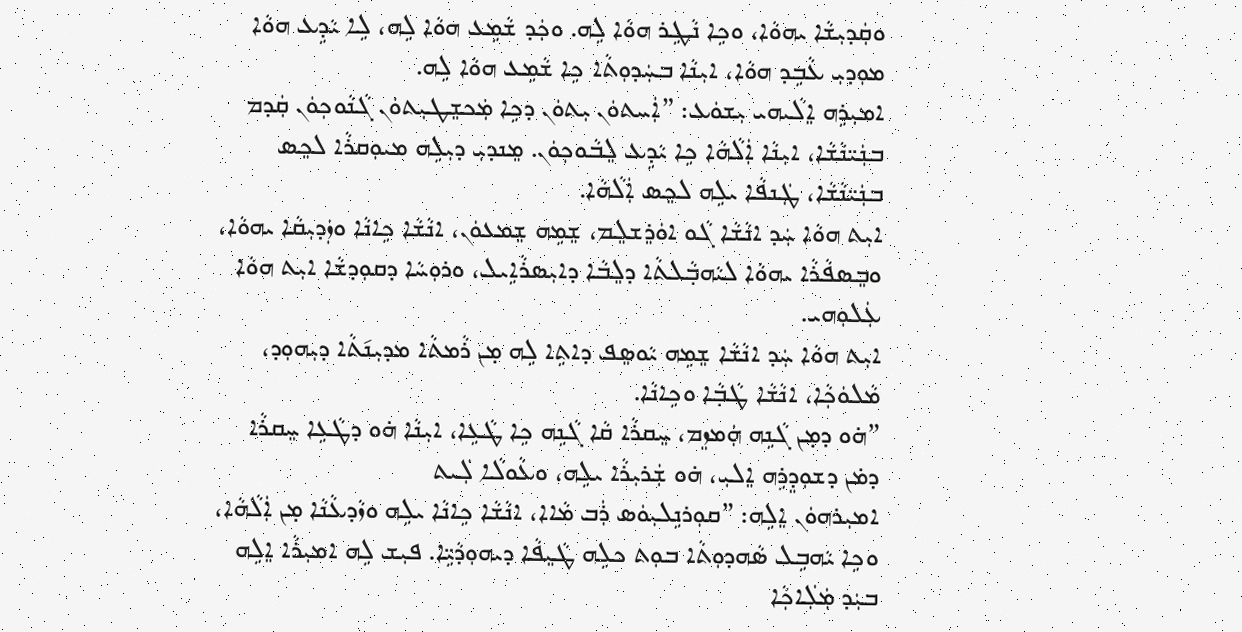ܘܩܲܕܝܼܫܵܐ ܝܗܘܵܐ، ܘܟܹܐ ܢܵܛܹܪ ܗܘܵܐ ܠܹܗ. ܘܟܲܕ ܫܵܡܹܥ ܗܘܵܐ ܠܹܗ، ܠܹܐ ܝܵܕܹܥ ܗܘܵܐ ܡܘܼܕܝܼ ܥܵܒܹܕ ܗܘܵܐ، ܐܝܼܢܵܐ ܒܚܲܕܘܼܬܵ‌ܐ ܟܹܐ ܫܵܡܹܥ ܗܘܵܐ ܠܹܗ.
ܐܡܝܼܪܹܗ ܐܸܠܵܝܗ‌ܝ ܝܼܫܘܿܥ: ”ܐܲܚܬܘܿܢ ܝܼܬܘܿܢ ܕܟܹܐ ܡܲܟܫܸܛܝܼܬܘܿܢ ܓܵܢܵܘܟ݂ܘܿܢ ܩܲܕܡ ܒܢܲܝ̈ܢܵܫܵܐ، ܐܝܼܢܵܐ ܐܲܠܵܗܵܐ ܟܹܐ ܝܵܕܹܥ ܠܸܒܵܘܟ݂ܘܿܢ. ܡܸܢܕܝܼ ܕܝܼܠܹܗ ܡܝܘܼܩܪܵܐ ܠܟܸܣ ܒܢܲܝ̈ܢܵܫܵܐ، ܛܲܢܦܵܐ ܝܠܹܗ ܠܟܸܣ ܐܲܠܵܗܵܐ.
ܐܝܼܬ ܗܘܵܐ ܚܲܕ ܐܢܵܫܵܐ ܓܵܘ ܐܘܿܪܸܫܠܸܡ، ܫܸܡܹܗ ܫܸܡܥܘܿܢ، ܐܢܵܫܵܐ ܟܹܐܢܵܐ ܘܙܲܕܝܼܩܵܐ ܝܗܘܵܐ، ܘܒܸܣܦܵܪܵܐ ܝܗܘܵܐ ܠܝܵܗܒ݂ܵܠܬܵ‌ܐ ܕܠܸܒܵܐ ܕܐܝܼܣܪܵܐܹܝܠ، ܘܪܘܼܚܵܐ ܕܩܘܼܕܫܵܐ ܐܝܼܬ ܗܘܵܐ ܥܲܠܘܼܗ‌ܝ.
ܐܝܼܬ ܗܘܵܐ ܚܲܕ ܐܢܵܫܵܐ ܫܸܡܹܗ ܝܵܘܣܸܦ ܕܐܬܹ‌ܐ ܠܹܗ ܡ̣ܢ ܪܵܡܬܵ‌ܐ ܡܕܝܼܢ݇ܬܵ‌ܐ ܕܝܼܗܘܼܕ، ܡܵܠܘܿܟ݂ܵܐ، ܐܢܵܫܵܐ ܛܵܒ݂ܵܐ ܘܟܹܐܢܵܐ.
”ܗ̇ܘ ܕܡ̣ܢ ܓܵܢܹܗ ܗܲܡܙܸܡ، ܚܸܩܪܵܐ ܩܵܐ ܓܵܢܹܗ ܟܹܐ ܛܵܥܹܐ، ܐܝܼܢܵܐ ܗ̇ܘ ܕܛܵܥܹܐ ܚܸܩܪܵܐ ܕܡ̇ܢ ܕܫܘܼܕܸܪܹܗ ܐܸܠܝܼ، ܗ̇ܘ ܫܲܪܝܼܪܵܐ ܝܠܹܗ، ܘܥܵܘܠܵܐ ܠܲܝܬ
ܐܡܝܼܪܗܘܿܢ ܐܸܠܹܗ: ”ܩܘܼܪܢܹܠܝܼܘܿܣ ܪܲܒ ܡܵܐܐ، ܐܢܵܫܵܐ ܟܹܐܢܵܐ ܝܠܹܗ ܘܙܵܕܥܵܢܵܐ ܡ̣ܢ ܐܲܠܵܗܵܐ، ܘܟܹܐ ܝܵܗܒܹܠ ܣܵܗܕܘܼܬܵ‌ܐ ܒܘܼܬ ܟܠܹܗ ܛܵܝܸܦܵܐ ܕܝܗܘܼܕܵܝܹ̈ܐ. ܦܝܼܫ ܠܹܗ ܐܡܝܼܪܵܐ ܐܸܠܹܗ ܒܝܲܕ ܡܲܠܲܐܟ݂ܵܐ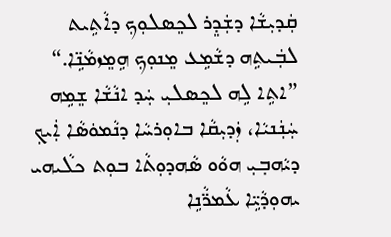ܩܲܕܝܼܫܵܐ ܕܫܲܕܸܪ ܠܟܸܣܠܘܼܟ݂ ܕܐܵܬܹܝܬ ܠܒܲܝܬܹܗ ܕܫܵܡܹܥ ܡܸܢܘܼܟ݂ ܗܹܡܸܙܡܵܢܹ̈ܐ.“
”ܐܬܹ‌ܐ ܠܹܗ ܠܟܸܣܠܝܼ ܚܲܕ ܐܢܵܫܵܐ ܫܸܡܹܗ ܚܲܢܲܢܝܵܐ، ܙܲܕܝܼܩܵܐ ܒܐܘܼܪܚܵܐ ܕܢܵܡܘܿܣܵܐ ܐܲܝܟ݂ ܕܝܵܗܒ݂ܝܼ ܗܘܵܘ ܣܵܗܕܘܼܬܵ‌ܐ ܒܘܼܬ ܟܠܵܝܗ‌ܝ ܝܗܘܼܕܵܝܹ̈ܐ ܥܵܡܪ̈ܵܢܹܐ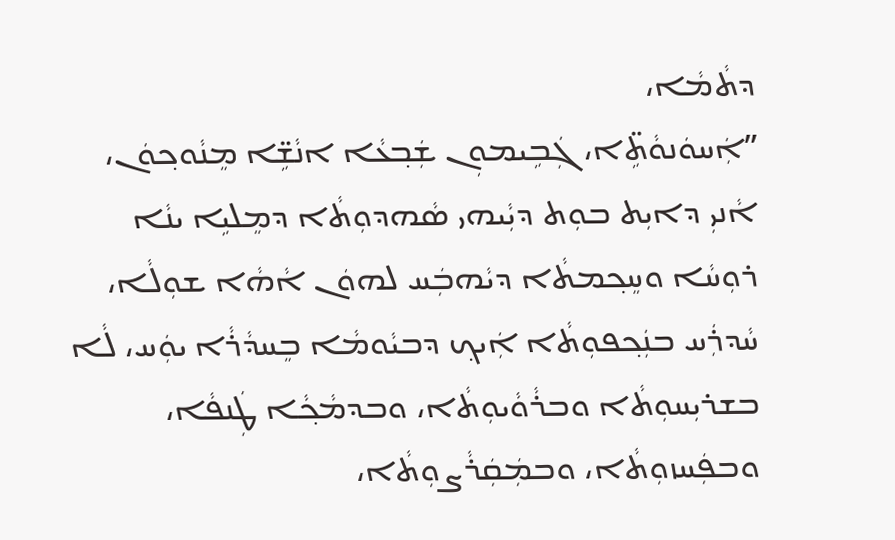ܕܬܵܡܵܐ،
”ܐܲܚܘܿܢܘܵܬܹ̈‌ܐ، ܓܲܒܹܝܡܘܼܢ ܫܲܒ݂ܥܵܐ ܐܢܵܫܹ̈ܐ ܡܸܢܵܘܟ݂ܘܿܢ، ܐܵܢܝܼ ܕܐܝܼܬ ܒܘܼܬ ܕܝܼܵܝܗ‌ܝ ܣܵܗܕܘܼܬܵ‌ܐ ܕܡܸܠܝܹܐ ܝܢܵܐ ܪܘܼܚܵܐ ܘܚܸܟ݂ܡܬܵ‌ܐ ܕܝܵܗܒܲܚ ܠܗܘܿܢ ܐܵܗܵܐ ܫܘܼܠܵܐ،
ܚܵܕܪܲܚ ܒܢܲܟ݂ܦܘܼܬܵ‌ܐ ܐܲܝܟ݂ ܕܒܝܵܘܡܵܐ ܒܸܚܕܵܪܵܐ ܝܘܲܚ، ܠܵܐ ܒܫܪܝܼܚܘܼܬܵ‌ܐ ܘܒܪܵܘܵܝܘܼܬܵ‌ܐ، ܘܒܕܡܵܟ݂ܵܐ ܛܲܢܦܵܐ، ܘܒܦܲܚܙܘܼܬܵ‌ܐ، ܘܒܡܲܩܲܪܵܨܘܼܬܵ‌ܐ،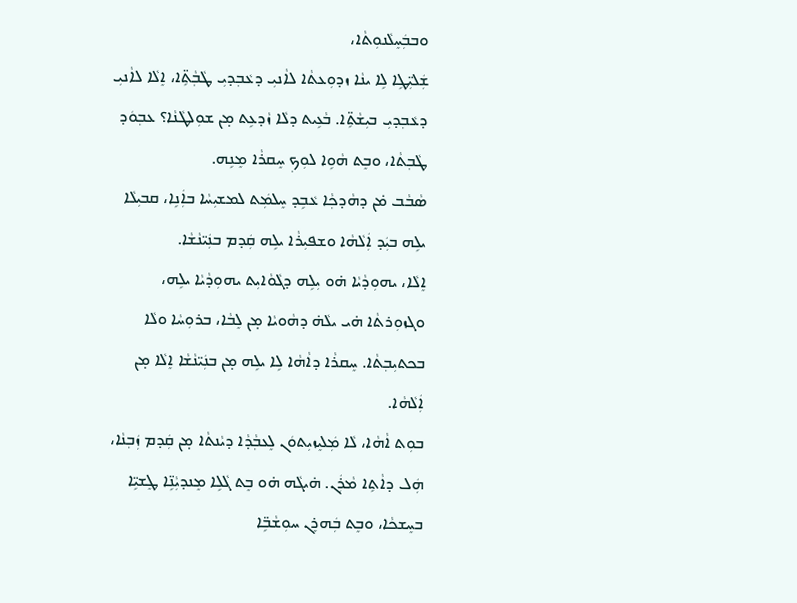ܘܒܒܲܚܸܠܵܢܘܼܬܵ‌ܐ،
ܫܲܠܝܼ̈ܛܹܐ ܠܹܐ ܝܢܵܐ ܙܕܘܼܥܬܵ‌ܐ ܠܐܵܢܝܼ ܕܥܵܒ݂ܕܝܼ ܛܵܒ݂ܵܬܹ̈‌ܐ، ܐܸܠܵܐ ܠܐܵܢܝܼ ܕܥܵܒ݂ܕܝܼ ܒܝܼܫܵܬܹ̈‌ܐ. ܒܵܥܹܝܬ ܕܠܵܐ ܙܵܕܥܹܬ ܡ̣ܢ ܫܘܼܠܛܵܢܵܐ؟ ܥܒ݂ܘܿܕ ܛܵܒ݂ܬܵ‌ܐ، ܘܒܸܬ ܗܵܘܹܐ ܠܘܼܟ݂ ܚܸܩܪܵܐ ܡܸܢܹܗ.
ܣܵܒܵܒ ܡ̇ܢ ܕܗܵܕܟ݂ܵܐ ܥܵܒܹܕ ܚܸܠܡܲܬ ܠܡܫܝܼܚܵܐ ܒܐܲܢܹܐ، ܩܒܝܼܠܵܐ ܝܠܹܗ ܒܝܲܕ ܐܲܠܵܗܵܐ ܘܫܦܝܼܪܵܐ ܝܠܹܗ ܩܲܕܡ ܒܢܲܝ̈ܢܵܫܵܐ.
ܐܸܠܵܐ، ܝܗܘܼܕܵܝܵܐ ܗ̇ܘ ܝܼܠܹܗ ܕܓܵܘܵܐܝܼܬ ܝܗܘܼܕܵܝܵܐ ܝܠܹܗ، ܘܓܙܘܼܪܬܵ‌ܐ ܗ̇ܝ ܝܠܵܗ̇ ܕܗܵܘܝܵܐ ܡ̣ܢ ܠܸܒܵܐ، ܒܪܘܼܚܵܐ ܘܠܵܐ ܒܟܬܝܼܒ݂ܬܵ‌ܐ. ܚܸܩܪܵܐ ܕܐܵܗܵܐ ܠܹܐ ܝܠܹܗ ܡ̣ܢ ܒܢܲܝ̈ܢܵܫܵܐ ܐܸܠܵܐ ܡ̣ܢ ܐܲܠܵܗܵܐ.
ܒܘܼܬ ܐܵܗܵܐ، ܠܵܐ ܡܲܠܝܸܙܝܼܬܘܿܢ ܠܸܥܒ݂ܵܕܵܐ ܕܝܵܢܬܵ‌ܐ ܡ̣ܢ ܩܲܕܡ ܙܲܒ݂ܢܵܐ، ܗܲܠ ܕܐܵܬܹ‌ܐ ܡܵܪܲܢ. ܗ̇ܝܓܵܗ ܗ̇ܘ ܒܸܬ ܓܵܠܹܐ ܡܸܢܕܝܼܵܢܹ̈ܐ ܛܸܫܝܹ̈ܐ ܒܚܸܫܟܵܐ، ܘܒܸܬ ܒܲܗܪܸܢ ܚܘܼܫܵܒܹ̈ܐ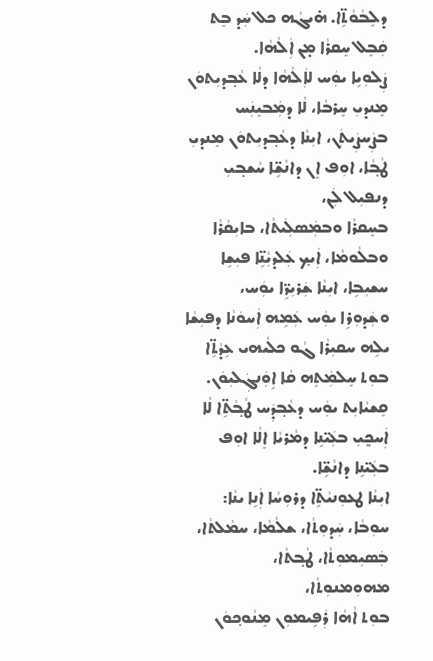ܕܠܸܒܵܘܵܬܹ̈‌ܐ. ܗ̇ܝܓܵܗ ܟܠ ܚܲܕ ܒܸܬ ܩܲܒܸܠ ܚܸܩܪܵܐ ܡ̣ܢ ܐܲܠܵܗܵܐ.
ܨܲܠܘܼܝܹܐ ܝܘܲܚ ܠܐܲܠܵܗܵܐ ܕܠܵܐ ܥܵܒ݂ܕܝܼܬܘܿܢ ܡܸܢܕܝܼ ܚܸܪܒܵܐ، ܠܵܐ ܕܡܲܒܝܸܢܲܚ ܒܨܲܚܨܲܝܬܲܢ، ܐܝܼܢܵܐ ܕܥܵܒ݂ܕܝܼܬܘܿܢ ܡܸܢܕܝܼ ܛܵܒ݂ܵܐ، ܐܘܼܦ ܐܸܢ ܕܐܢܵܫܹ̈ܐ ܚܵܫܒ݂ܝܼ ܕܢܦܝܼܠ ܠܲܢ،
ܒܚܸܩܪܵܐ ܘܒܡܲܣܠܲܝܬܵ‌ܐ، ܒܐܝܼܩܵܪܵܐ ܘܒܠܵܘܡܵܐ، ܐܲܝܟ݂ ܥܲܠܕܝܼܵܢܹ̈ܐ ܦܝܼܫܹܐ ܚܫܝܼܒܹܐ، ܐܝܼܢܵܐ ܫܲܪܝܼܪܹ̈ܐ ܝܘܲܚ،
ܘܫܲܕܘܼܪܹܐ ܝܘܲܚ ܥܲܡܹܗ ܐܲܚܘܿܢܵܐ ܕܦܝܼܫܵܐ ܝܠܹܗ ܚܩܝܼܪܵܐ ܓܵܘ ܟܠܵܝܗ‌ܝ ܥܹܕܵܬܹ̈‌ܐ ܒܘܼܬ ܚܸܠܡܲܬܹܗ ܩܵܐ ܐܹܘܲܢܓܲܠܝܼܘܿܢ.
ܩܸܫܝܵܐܝܼܬ ܝܘܲܚ ܕܥܵܒ݂ܕܲܚ ܛܵܒ݂ܵܬܹ̈‌ܐ ܠܵܐ ܐܲܚܟ̰ܝܼ ܒܥܲܝ̈ܢܹܐ ܕܡܵܪܝܵܐ ܐܸܠܵܐ ܐܘܼܦ ܒܥܲܝ̈ܢܹܐ ܕܐܢܵܫܹ̈ܐ.
ܐܝܼܢܵܐ ܛܥܘܼܢܝܵܬܹ̈‌ܐ ܕܪܘܼܚܵܐ ܐܲܢܹܐ ܝܢܵܐ: ܚܘܼܒܵܐ، ܚܲܕܘܼܬܵ‌ܐ، ܫܠܵܡܵܐ، ܚܡܵܠܬܵ‌ܐ، ܒܲܣܝܼܡܘܼܬܵ‌ܐ، ܛܵܒ݂ܬܵ‌ܐ، ܡܗܘܼܡܢܘܼܬܵ‌ܐ،
ܒܘܼܬ ܐܵܗܵܐ ܪܲܦܹܝܡܘܼܢ ܡܸܢܵܘܟ݂ܘܿܢ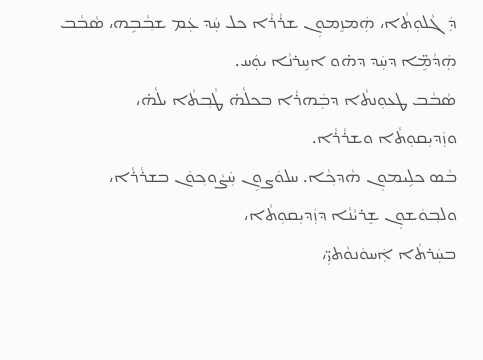ܕܲܓܵܠܘܼܬܵ‌ܐ، ܗܲܡܙܸܡܘܼܢ ܫܪܵܪܵܐ ܟܠ ܚܲܕ ܥܲܡ ܫܒ݂ܵܒܹܗ، ܣܵܒܵܒ ܗܲܕܵܡܹ̈ܐ ܕܚܲܕ ܕܗ̇ܘ ܐܚܹܪܢܵܐ ܝܘܲܚ.
ܣܵܒܵܒ ܛܥܘܼܢܬܵ‌ܐ ܕܒܲܗܪܵܐ ܒܟܠܵܗ̇ ܛܵܒ݂ܬܵ‌ܐ ܝܠܵܗ̇، ܘܙܲܕܝܼܩܘܼܬܵ‌ܐ ܘܫܪܵܪܵܐ.
ܒܵܣ ܟܠܹܝܡܘܼܢ ܗܵܕܟ݂ܵܐ. ܚܠܘܿܨܘܼܢ ܚܲܨܵܘܟ݂ܘܿܢ ܒܫܪܵܪܵܐ، ܘܠܒ݂ܘܿܫܘܼܢ ܫܸܪܝܵܢܵܐ ܕܙܲܕܝܼܩܘܼܬܵ‌ܐ،
ܒܚܲܪܬܵ‌ܐ ܐܲܚܘܿܢܘܵܬ‌ܝܼ̈،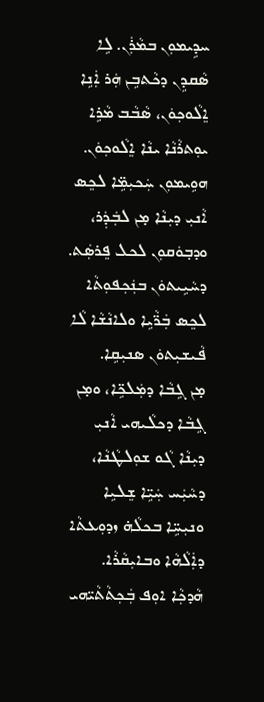ܚܕܹܝܡܘܼܢ ܒܡܵܪܲܢ. ܠܹܐ ܣܵܩܕܹܢ ܕܟܵܬܒܹܢ ܗܲܪ ܐܲܢܹܐ ܐܸܠܵܘܟ݂ܘܿܢ، ܣܵܒܵܒ ܡܵܪܹܐ ܝܘܼܬܪܵܢܵܐ ܝܢܵܐ ܐܸܠܵܘܟ݂ܘܿܢ.
ܗܘܹܝܡܘܼܢ ܚܲܟܝܼܡܹ̈ܐ ܠܟܸܣ ܐܵܢܝܼ ܕܝܼܢܵܐ ܡ̣ܢ ܠܒܲܕܲܪ، ܘܕܒ݂ܘܿܩܘܼܢ ܠܟܠ ܦܸܪܣܲܬ.
ܕܚܵܝܹܝܬܘܿܢ ܒܢܲܟ݂ܦܘܼܬܵ‌ܐ ܠܟܸܣ ܒܲܪ̈ܵܝܹܐ ܘܠܐܢܵܫܵܐ ܠܵܐ ܦܵܝܫܝܼܬܘܿܢ ܣܢܝܼܩܹܐ.
ܡ̣ܢ ܓܹܒܵܐ ܕܡܲܠܟܹ̈ܐ، ܘܡ̣ܢ ܓܹܒܵܐ ܕܟܠܵܝܗ‌ܝ ܐܵܢܝܼ ܕܝܼܢܵܐ ܓܵܘ ܫܘܼܠܛܵܢܵܐ، ܕܚܵܝܲܚ ܚܲܝܹ̈ܐ ܫܸܠܝܹܐ ܘܢܝܼܚܹ̈ܐ ܒܟܠܵܗ̇ ܙܕܘܼܥܬܵ‌ܐ ܕܐܲܠܵܗܵܐ ܘܒܐܝܼܩܵܪܵܐ.
ܗܵܕܟ݂ܵܐ ܐܘܼܦ ܒܲܟ݂ܬܵܬܵܝ̈ܗ‌ܝ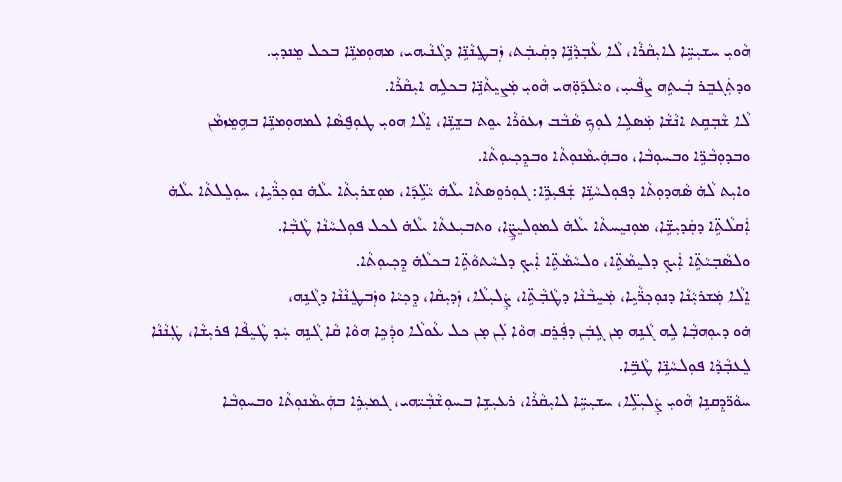ܗܵܘܝܼ ܚܫܝܼܚܹ̈ܐ ܠܐܝܼܩܵܪܵܐ، ܠܵܐ ܥܵܒ݂ܕܵܢܹ̈ܐ ܕܩܲܝܒܲܬ، ܙܲܒܛܸܢܵܢܹ̈ܐ ܕܓܵܢܵܝܗ‌ܝ، ܡܗܘܼܡܢܹ̈ܐ ܒܟܠ ܡܸܢܕܝܼ.
ܘܕܬܲܓܒܸܪ ܒܲܝܬܹܗ ܨܦܵܝܝܼ، ܘܝܵܠܕ݇ܘܼ̈ܗ‌ܝ ܗܵܘܝܼ ܡܲܨܝܸܬܵܢܹ̈ܐ ܒܟܠܹܗ ܐܝܼܩܵܪܵܐ.
ܠܵܐ ܫܵܒ݂ܩܹܬ ܐܢܵܫܵܐ ܡܲܣܠܹܐ ܠܘܼܟ݂ ܣܵܒܵܒ ܙܥܘܿܪܵܐ ܝܘܸܬ ܒܫܸܢܹ̈ܐ، ܐܸܠܵܐ ܗܘܝܼ ܛܘܼܦ̮ܣܵܐ ܠܡܗܘܼܡܢܹ̈ܐ ܒܗܹܡܸܙܡܵܢ ܘܒܕܘܼܒܵܪܹ̈ܐ ܘܒܚܘܼܒܵܐ، ܘܒܗܲܝܡܵܢܘܼܬܵ‌ܐ ܘܒܕܸܟ݂ܝܘܼܬܵ‌ܐ.
ܘܐܝܼܬ ܠܵܗ̇ ܣܵܗܕܘܼܬܵ‌ܐ ܕܦܘܼܠܚܵܢܹ̈ܐ ܫܲܦܝܼܪܹ̈ܐ: ܓܘܼܪܘܸܣܬܵ‌ܐ ܝܠܵܗ̇ ܝܵܠܹ̈ܕ݇ܐ، ܡܘܼܫܪܝܼܬܵ‌ܐ ܝܠܵܗ̇ ܢܘܼܟ݂ܪ̈ܵܝܹܐ، ܚܘܼܠܸܠܬܵ‌ܐ ܝܠܵܗ̇ ܐܲܩܠܵܬܹ̈‌ܐ ܕܩܲܕܝܼܫܹ̈ܐ، ܡܘܼܢܝܸܚܬܵ‌ܐ ܝܠܵܗ̇ ܠܡܘܼܠܝܸܨܹ̈ܐ، ܘܬܒܝܼܥܬܵ‌ܐ ܝܠܵܗ̇ ܠܟܠ ܦܘܼܠܚܵܢܵܐ ܛܵܒ݂ܵܐ.
ܘܠܣܵܒ݂ܝܵܬܹ̈‌ܐ ܐܲܝܟ݂ ܕܠܝܸܡܵܬܹ̈‌ܐ، ܘܠܚܵܡܵܬܹ̈‌ܐ ܐܲܝܟ݂ ܕܠܚܵܬܘܵܬܹ̈‌ܐ ܒܟܠܵܗ̇ ܕܸܟ݂ܝܘܼܬܵ‌ܐ.
ܐܸܠܵܐ ܡܲܫܪܝܼܵܢܵܐ ܕܢܘܼܟ݂ܪ̈ܵܝܹܐ، ܡܲܚܸܒܵܢܵܐ ܕܛܵܒ݂ܵܬܹ̈‌ܐ، ܨܲܠܝܼܠܵܐ، ܙܲܕܝܼܩܵܐ، ܕܸܟ݂ܝܵܐ ܘܙܲܒܛܸܢܵܢܵܐ ܕܓܵܢܹܗ،
ܗ̇ܘ ܕܝܘܼܗܒ݂ܵܐ ܠܹܗ ܓܵܢܹܗ ܡ̣ܢ ܓܹܒܲܢ ܕܦܲܪܸܩ ܗܘܵܐ ܠܲܢ ܡ̣ܢ ܟܠ ܥܵܘܠܵܐ ܘܕܲܟܹܐ ܗܘܵܐ ܩܵܐ ܓܵܢܹܗ ܚܲܕ ܛܵܝܸܦܵܐ ܦܪܝܼܫܵܐ، ܛܲܢܵܢܵܐ ܠܸܥܒ݂ܵܕܵܐ ܦܘܼܠܚܵܢܹ̈ܐ ܛܵܒܹ̈ܐ.
ܚܘܵܪ̈ܕܸܩܢܹܐ ܗܵܘܝܼ ܨܲܠܝܼܠܹ̈ܐ، ܚܫܝܼܚܹ̈ܐ ܠܐܝܼܩܵܪܵܐ، ܪܥܝܼܫܹܐ ܒܚܘܼܫܵܒ݂ܵܝ̈ܗ‌ܝ، ܓܡܝܼܪܹܐ ܒܗܲܝܡܵܢܘܼܬܵ‌ܐ ܘܒܚܘܼܒܵܐ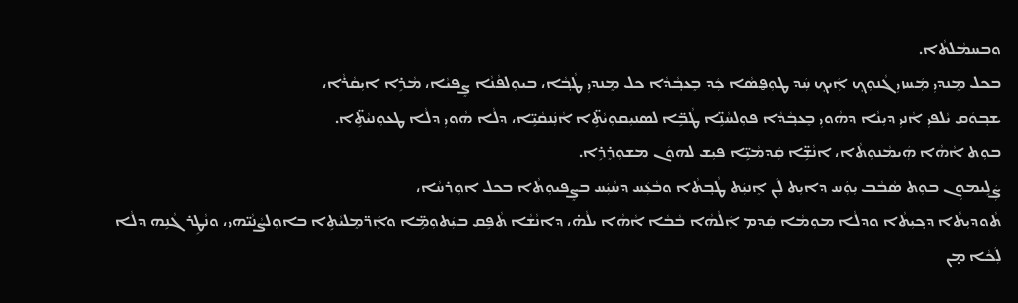ܘܒܚܡܵܠܬܵ‌ܐ.
ܒܟܠ ܡܸܢܕܝܼ ܡܲܚܙܝܼ ܓܵܢܘܼܟ݂ ܐܲܝܟ݂ ܚܲܕ ܛܘܼܦ̮ܣܵܐ ܟܲܕ ܒܸܥܒ݂ܵܕܵܐ ܟܠ ܡܸܢܕܝܼ ܛܵܒ݂ܵܐ، ܒܝܘܼܠܦܵܢܵܐ ܨܸܦܝܵܐ، ܡܵܪܹܐ ܐܝܼܩܵܪܵܐ،
ܫܒ݂ܘܿܩ ܝܵܠܦܝܼ ܐܵܢܝܼ ܕܝܼܢܵܐ ܕܗܵܘܝܼ ܒܸܥܒ݂ܵܕܵܐ ܦܘܼܠܚܵܢܹ̈ܐ ܛܵܒܹ̈ܐ ܠܣܢܝܼܩܘܼܝܵܬܹ̈‌ܐ ܐܵܢܲܢܩܵܝܹ̈ܐ، ܕܠܵܐ ܗܵܘܝܼ ܕܠܵܐ ܛܥܘܼܢܝܵܬܹ̈‌ܐ.
ܒܘܼܬ ܐܵܗܵܐ ܗܲܝܡܵܢܘܼܬܵ‌ܐ، ܐܢܵܫܹ̈ܐ ܩܲܕܡܵܝܹ̈ܐ ܦܝܼܫ ܠܗܘܿܢ ܡܫܘܼܪܸܪܹܐ.
ܨܲܠܹܝܡܘܼܢ ܒܘܼܬ ܣܵܒܵܒ ܝܼܘܲܚ ܕܐܝܼܬ ܠܲܢ ܐܸܢܝܲܬ ܛܵܒ݂ܬܵ‌ܐ ܘܒܵܥܲܚ ܕܚܵܝܲܚ ܒܨܸܦܝܘܼܬܵ‌ܐ ܒܟܠ ܐܘܼܪܚܵܐ،
ܬܵܘܕܝܼܬܵ‌ܐ ܕܟ݂ܝܼܬܵ‌ܐ ܘܕܠܵܐ ܡܘܼܡܵܐ ܩܲܕܡ ܐܲܠܵܗܵܐ ܒܵܒܵܐ ܐܵܗܵܐ ܝܠܵܗ̇، ܕܐܢܵܫܵܐ ܬܵܦܹܩ ܒܝܲܬܘܼܡܹ̈ܐ ܘܐܲܪ̈ܡܸܠܝܵܬܹ‌ܐ ܒܐܘܼܠܨܵܢܵܝ̈ܗ‌ܝ، ܘܢܵܛܹܪ ܓܵܢܹܗ ܕܠܵܐ ܠܲܟܵܐ ܡ̣ܢ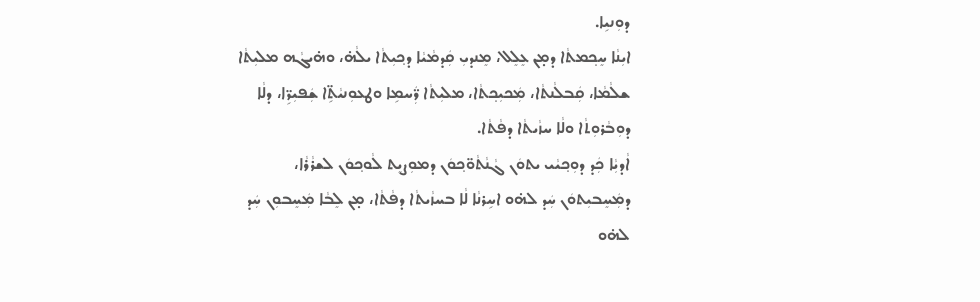ܕܘܼܢܝܹܐ.
ܐܝܼܢܵܐ ܚܸܟ݂ܡܬܵ‌ܐ ܕܡ̣ܢ ܥܸܠܸܠ، ܡܸܢܕܝܼ ܩܲܕܡܵܝܵܐ ܕܟ݂ܝܼܬܵ‌ܐ ܝܠܵܗ̇، ܘܗ̇ܝܓܵܗ ܡܠܝܼܬܵ‌ܐ ܫܠܵܡܵܐ، ܩܲܒܠܵܢܬܵ‌ܐ، ܡܲܟܝܼܟ݂ܬܵ‌ܐ، ܡܠܝܼܬܵ‌ܐ ܪ̈ܲܚܡܹܐ ܘܛܥܘܼܢܝܵܬܹ̈‌ܐ ܫܲܦܝܼܪܹ̈ܐ، ܕܠܵܐ ܕܘܼܒܵܪܘܼܬܵ‌ܐ ܘܠܵܐ ܚܙܵܝܬܵ‌ܐ ܕܦܵܬܵ‌ܐ.
ܐܵܕܝܼܵܐ ܟܲܕ ܕܘܼܟ݂ܝܵܝ ܝܬܘܿܢ ܓܵܢܵܬܵܘ̈ܟ݂ܘܿܢ ܕܡܘܼܨܝܸܬ ܠܵܘܟ݂ܘܿܢ ܠܫܪܵܪܵܐ، ܕܡܲܚܸܒܝܼܬܘܿܢ ܚܲܕ ܠܗ̇ܘ ܐܚܹܪܢܵܐ ܠܵܐ ܒܚܙܵܝܬܵ‌ܐ ܕܦܵܬܵ‌ܐ، ܡ̣ܢ ܠܸܒܵܐ ܡܲܚܸܒܘܼܢ ܚܲܕ ܠܗ̇ܘ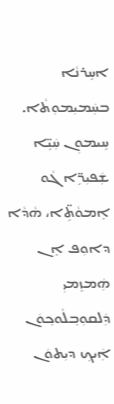ܐܚܹܪܢܵܐ ܒܚܲܡܝܼܡܘܼܬܵ‌ܐ.
ܚܹܝܡܘܼܢ ܚܲܝܹ̈ܐ ܫܲܦܝܼܪܹ̈ܐ ܓܵܘ ܐܸܡܘܵܬܹ̈‌ܐ، ܗܵܕܵܐ ܕܐܘܼܦ ܐܸܢ ܗܲܡܙܸܡܝܼ ܕܲܠܩܘܼܒ݂ܠܵܘܟ݂ܘܿܢ ܐܲܝܟ݂ ܕܝܼܬܘܿܢ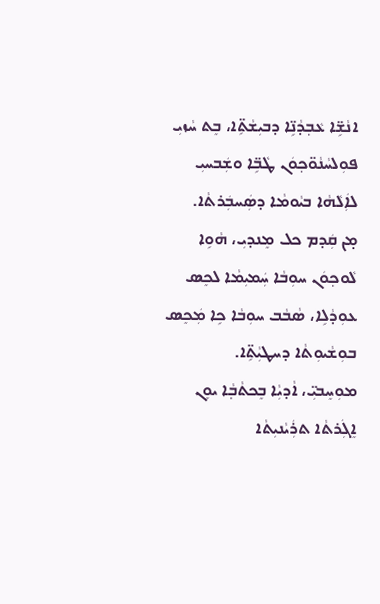ܐܢܵܫܹ̈ܐ ܥܵܒ݂ܕܵܢܹ̈ܐ ܕܒܝܼܫܵܬܹ̈‌ܐ، ܒܸܬ ܚܵܙܝܼ ܦܘܼܠܚܵܢܵܘ̈ܟ݂ܘܿܢ ܛܵܒܹ̈ܐ ܘܫܲܒܚܝܼ ܠܐܲܠܵܗܵܐ ܒܝܵܘܡܵܐ ܕܣܲܚܒܲܪܬܵ‌ܐ.
ܡ̣ܢ ܩܲܕܡ ܟܠ ܡܸܢܕܝܼ، ܗܵܘܹܐ ܠܵܘܟ݂ܘܿܢ ܚܘܼܒܵܐ ܚܲܡܝܼܡܵܐ ܠܟܸܣ ܥܘܼܕܵܠܹܐ، ܣܵܒܵܒ ܚܘܼܒܵܐ ܟܹܐ ܡܲܟܸܣ ܒܘܼܫܵܝܘܼܬܵ‌ܐ ܕܚܛܝܼܵܬܹ̈‌ܐ.
ܡܘܼܚܸܒܝܼ̈، ܐܵܕܝܼܵܐ ܒܸܟܬܵܒ݂ܵܐ ܝܘܸܢ ܐܸܓܲܪܬܵ‌ܐ ܬܪܲܝܵܢܝܼܬܵ‌ܐ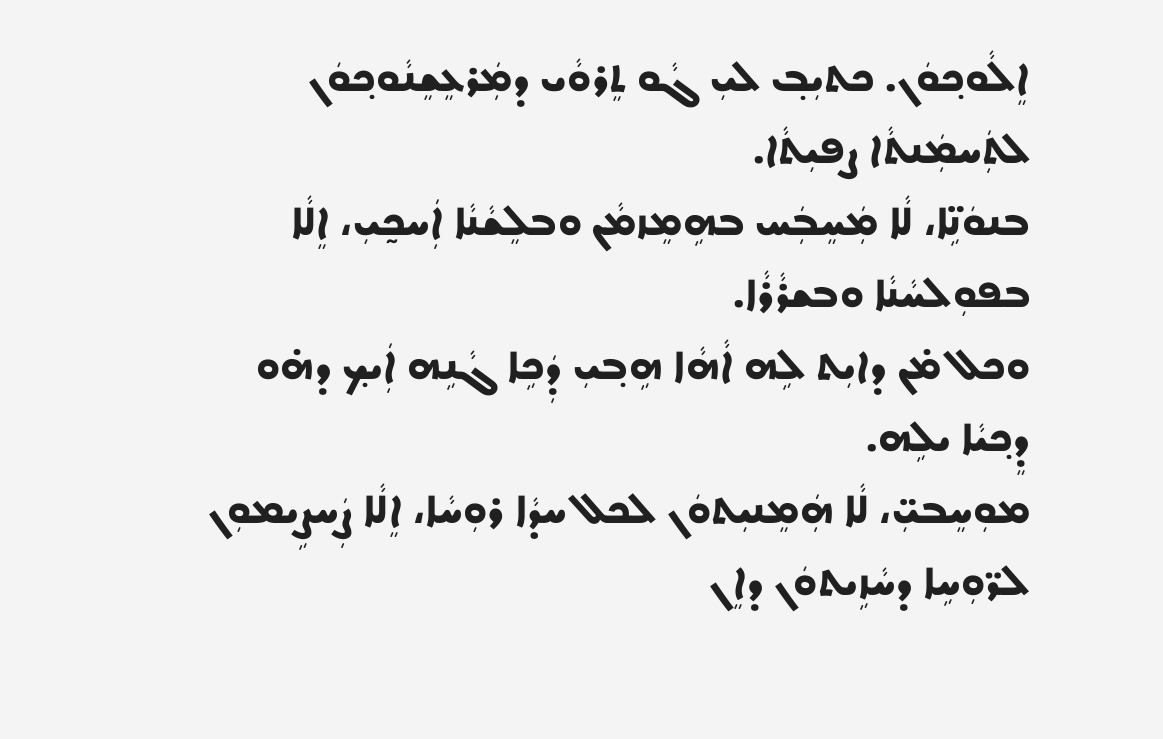ܐܸܠܵܘܟ݂ܘܿܢ. ܟܬܝܼܒ݂ ܠܝܼ ܓܵܘ ܬܸܪܘܵܝ ܕܡܲܪܥܸܫܸܢܵܘܟ݂ܘܿܢ ܠܬܲܚܡܲܢܬܵ‌ܐ ܨܦܝܼܬܵ‌ܐ.
ܒܢܘܿܢܹ̈ܐ، ܠܵܐ ܡܲܚܸܒܲܚ ܒܗܹܡܸܙܡܵܢ ܘܒܠܸܫܵܢܵܐ ܐܲܚܟ̰ܝܼ، ܐܸܠܵܐ ܒܦܘܼܠܚܵܢܵܐ ܘܒܫܪܵܪܵܐ.
ܘܟܠ ܡ̇ܢ ܕܐܝܼܬ ܠܹܗ ܐܵܗܵܐ ܗܹܒ݂ܝܼ ܕܲܟܹܐ ܓܵܢܹܗ ܐܲܝܟ݂ ܕܗ̇ܘ ܕܸܟ݂ܝܵܐ ܝܠܹܗ.
ܡܘܼܚܸܒܝܼ̈، ܠܵܐ ܗܲܡܸܢܝܼܬܘܿܢ ܠܟܠ ܚܕܵܐ ܪܘܼܚܵܐ، ܐܸܠܵܐ ܨܲܚܨܹܝܡܘܼܢ ܠܪ̈ܘܼܚܹܐ ܕܚܵܙܹܝܬܘܿܢ ܕܐܸܢ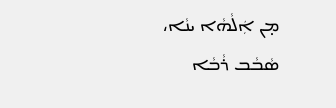ܡ̣ܢ ܐܲܠܵܗܵܐ ܝܢܵܐ، ܣܵܒܵܒ ܪܵܒܵܐ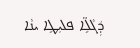ܕܲܓܵܠܹ̈ܐ ܦܠܝܼܛܹܐ ܝܢܵܐ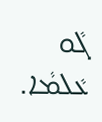ܓܵܘ ܥܵܠܡܵܐ.